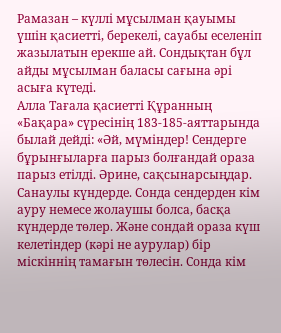Рамазан – күллі мұсылман қауымы үшін қасиетті, берекелі, сауабы еселеніп жазылатын ерекше ай. Сондықтан бұл айды мұсылман баласы сағына әрі асыға күтеді.
Алла Тағала қасиетті Құранның «Бақара» сүресінің 183-185-аяттарында былай дейді: «Әй, мүміндер! Сендерге бұрынғыларға парыз болғандай ораза парыз етілді. Әрине, сақсынарсыңдар. Санаулы күндерде. Сонда сендерден кім ауру немесе жолаушы болса, басқа күндерде төлер. Және сондай ораза күш келетіндер (кәрі не аурулар) бір міскіннің тамағын төлесін. Сонда кім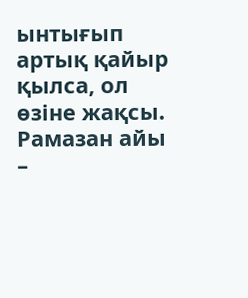ынтығып артық қайыр қылса, ол өзіне жақсы. Рамазан айы –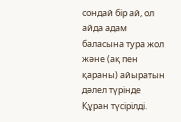сондай бір ай, ол айда адам баласына тура жол және (ақ пен қараны) айыратын дәлел түрінде Құран түсірілді.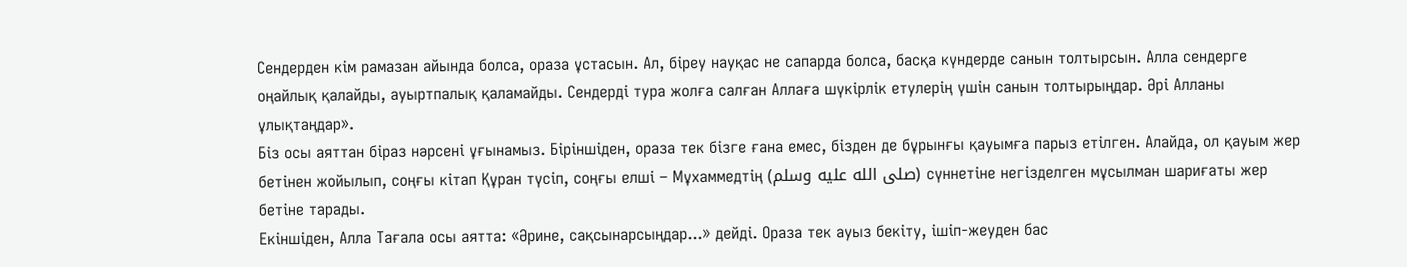Сендерден кім рамазан айында болса, ораза ұстасын. Ал, біреу науқас не сапарда болса, басқа күндерде санын толтырсын. Алла сендерге оңайлық қалайды, ауыртпалық қаламайды. Сендерді тура жолға салған Аллаға шүкірлік етулерің үшін санын толтырыңдар. Әрі Алланы ұлықтаңдар».
Біз осы аяттан біраз нәрсені ұғынамыз. Біріншіден, ораза тек бізге ғана емес, бізден де бұрынғы қауымға парыз етілген. Алайда, ол қауым жер бетінен жойылып, соңғы кітап Құран түсіп, соңғы елші – Мұхаммедтің (صلى الله عليه وسلم) сүннетіне негізделген мұсылман шариғаты жер бетіне тарады.
Екіншіден, Алла Тағала осы аятта: «Әрине, сақсынарсыңдар...» дейді. Ораза тек ауыз бекіту, ішіп-жеуден бас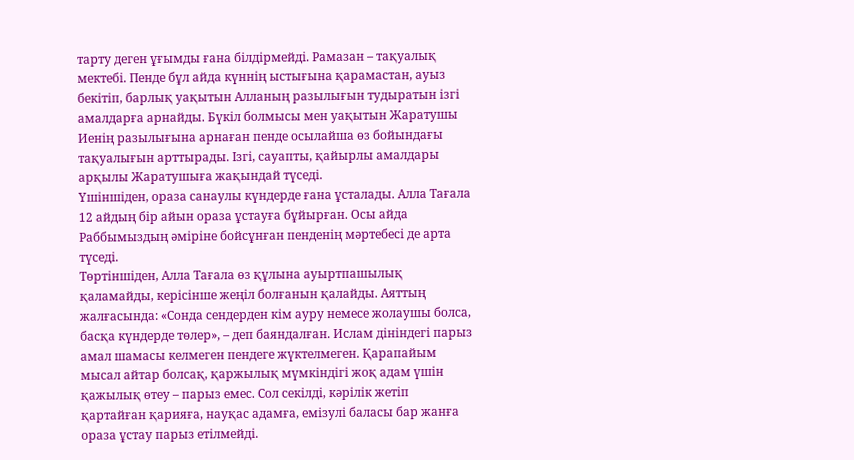тарту деген ұғымды ғана білдірмейді. Рамазан – тақуалық мектебі. Пенде бұл айда күннің ыстығына қарамастан, ауыз бекітіп, барлық уақытын Алланың разылығын тудыратын ізгі амалдарға арнайды. Бүкіл болмысы мен уақытын Жаратушы Иенің разылығына арнаған пенде осылайша өз бойындағы тақуалығын арттырады. Ізгі, сауапты, қайырлы амалдары арқылы Жаратушыға жақындай түседі.
Үшіншіден, ораза санаулы күндерде ғана ұсталады. Алла Тағала 12 айдың бір айын ораза ұстауға бұйырған. Осы айда Раббымыздың әміріне бойсұнған пенденің мәртебесі де арта түседі.
Төртіншіден, Алла Тағала өз құлына ауыртпашылық қаламайды, керісінше жеңіл болғанын қалайды. Аяттың жалғасында: «Сонда сендерден кім ауру немесе жолаушы болса, басқа күндерде төлер», – деп баяндалған. Ислам дініндегі парыз амал шамасы келмеген пендеге жүктелмеген. Қарапайым мысал айтар болсақ, қаржылық мүмкіндігі жоқ адам үшін қажылық өтеу – парыз емес. Сол секілді, кәрілік жетіп қартайған қарияға, науқас адамға, емізулі баласы бар жанға ораза ұстау парыз етілмейді.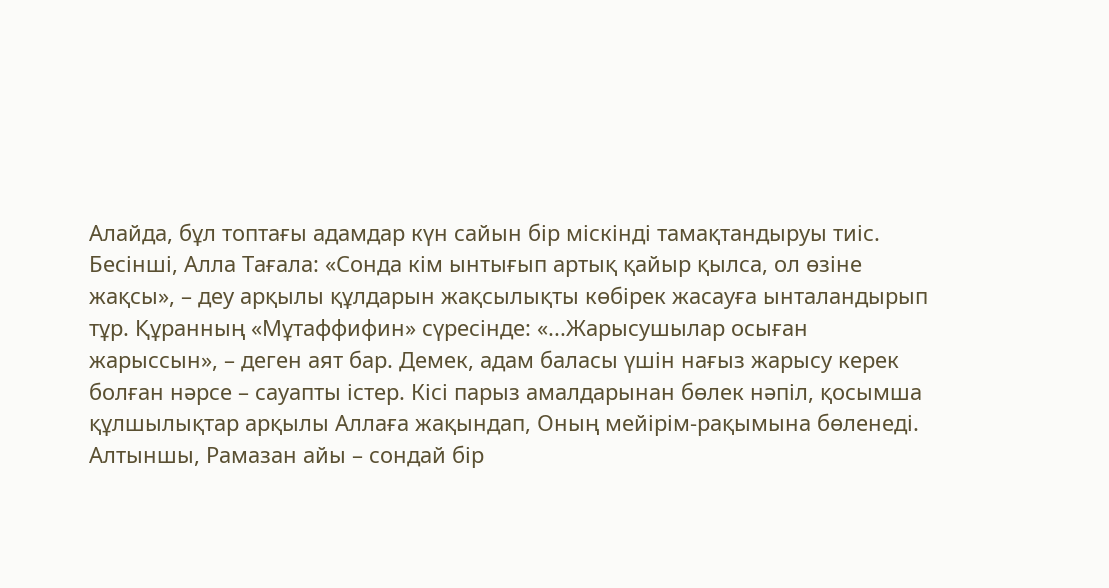Алайда, бұл топтағы адамдар күн сайын бір міскінді тамақтандыруы тиіс.
Бесінші, Алла Тағала: «Сонда кім ынтығып артық қайыр қылса, ол өзіне жақсы», – деу арқылы құлдарын жақсылықты көбірек жасауға ынталандырып тұр. Құранның «Мұтаффифин» сүресінде: «...Жарысушылар осыған жарыссын», – деген аят бар. Демек, адам баласы үшін нағыз жарысу керек болған нәрсе – сауапты істер. Кісі парыз амалдарынан бөлек нәпіл, қосымша құлшылықтар арқылы Аллаға жақындап, Оның мейірім-рақымына бөленеді.
Алтыншы, Рамазан айы – сондай бір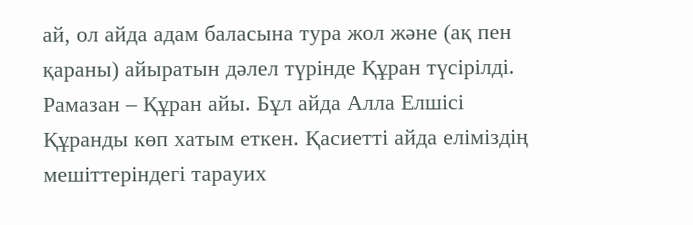ай, ол айда адам баласына тура жол және (ақ пен қараны) айыратын дәлел түрінде Құран түсірілді. Рамазан – Құран айы. Бұл айда Алла Елшісі Құранды көп хатым еткен. Қасиетті айда еліміздің мешіттеріндегі тарауих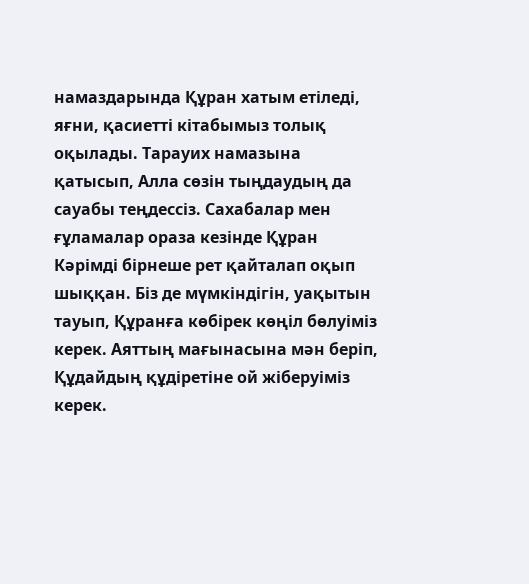намаздарында Құран хатым етіледі, яғни, қасиетті кітабымыз толық оқылады. Тарауих намазына қатысып, Алла сөзін тыңдаудың да сауабы теңдессіз. Сахабалар мен ғұламалар ораза кезінде Құран Кәрімді бірнеше рет қайталап оқып шыққан. Біз де мүмкіндігін, уақытын тауып, Құранға көбірек көңіл бөлуіміз керек. Аяттың мағынасына мән беріп, Құдайдың құдіретіне ой жіберуіміз керек.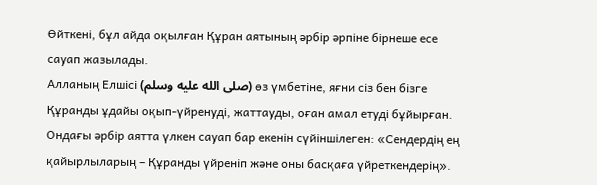Өйткені, бұл айда оқылған Құран аятының әрбір әрпіне бірнеше есе сауап жазылады.
Алланың Елшісі (صلى الله عليه وسلم) өз үмбетіне, яғни сіз бен бізге Құранды ұдайы оқып-үйренуді, жаттауды, оған амал етуді бұйырған. Ондағы әрбір аятта үлкен сауап бар екенін сүйіншілеген: «Сендердің ең қайырлыларың – Құранды үйреніп және оны басқаға үйреткендерің».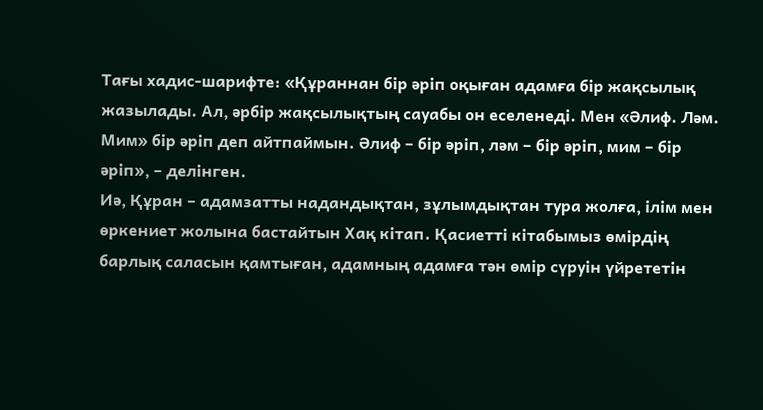Тағы хадис-шарифте: «Құраннан бір әріп оқыған адамға бір жақсылық жазылады. Ал, әрбір жақсылықтың сауабы он еселенеді. Мен «Әлиф. Ләм. Мим» бір әріп деп айтпаймын. Әлиф – бір әріп, ләм – бір әріп, мим – бір әріп», – делінген.
Иә, Құран – адамзатты надандықтан, зұлымдықтан тура жолға, ілім мен өркениет жолына бастайтын Хақ кітап. Қасиетті кітабымыз өмірдің барлық саласын қамтыған, адамның адамға тән өмір сүруін үйрететін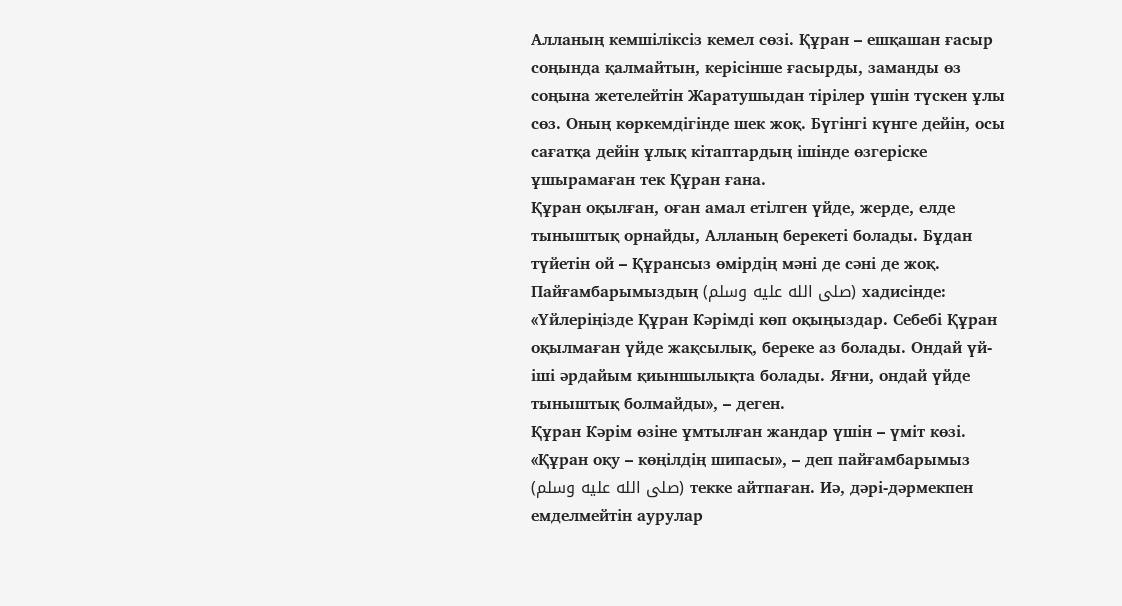Алланың кемшіліксіз кемел сөзі. Құран – ешқашан ғасыр соңында қалмайтын, керісінше ғасырды, заманды өз соңына жетелейтін Жаратушыдан тірілер үшін түскен ұлы сөз. Оның көркемдігінде шек жоқ. Бүгінгі күнге дейін, осы сағатқа дейін ұлық кітаптардың ішінде өзгеріске ұшырамаған тек Құран ғана.
Құран оқылған, оған амал етілген үйде, жерде, елде тыныштық орнайды, Алланың берекеті болады. Бұдан түйетін ой – Құрансыз өмірдің мәні де сәні де жоқ. Пайғамбарымыздың (صلى الله عليه وسلم) хадисінде: «Үйлеріңізде Құран Кәрімді көп оқыңыздар. Себебі Құран оқылмаған үйде жақсылық, береке аз болады. Ондай үй-іші әрдайым қиыншылықта болады. Яғни, ондай үйде тыныштық болмайды», – деген.
Құран Кәрім өзіне ұмтылған жандар үшін – үміт көзі. «Құран оқу – көңілдің шипасы», – деп пайғамбарымыз (صلى الله عليه وسلم) текке айтпаған. Иә, дәрі-дәрмекпен емделмейтін аурулар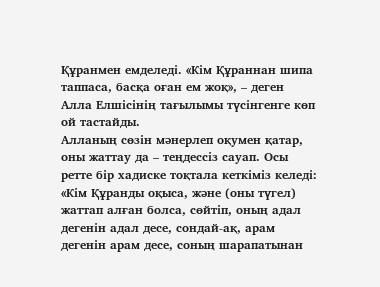Құранмен емделеді. «Кім Құраннан шипа таппаса, басқа оған ем жоқ», – деген Алла Елшісінің тағылымы түсінгенге көп ой тастайды.
Алланың сөзін мәнерлеп оқумен қатар, оны жаттау да – теңдессіз сауап. Осы ретте бір хадиске тоқтала кеткіміз келеді: «Кім Құранды оқыса, және (оны түгел) жаттап алған болса, сөйтіп, оның адал дегенін адал десе, сондай-ақ, арам дегенін арам десе, соның шарапатынан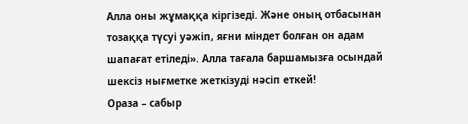Алла оны жұмаққа кіргізеді. Және оның отбасынан тозаққа түсуі уәжіп, яғни міндет болған он адам шапағат етіледі». Алла тағала баршамызға осындай шексіз нығметке жеткізуді нәсіп еткей!
Ораза – сабыр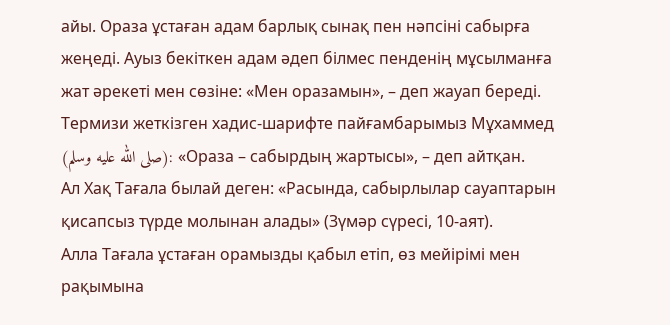айы. Ораза ұстаған адам барлық сынақ пен нәпсіні сабырға жеңеді. Ауыз бекіткен адам әдеп білмес пенденің мұсылманға жат әрекеті мен сөзіне: «Мен оразамын», – деп жауап береді.
Термизи жеткізген хадис-шарифте пайғамбарымыз Мұхаммед (صلى الله عليه وسلم): «Ораза – сабырдың жартысы», – деп айтқан.
Ал Хақ Тағала былай деген: «Расында, сабырлылар сауаптарын қисапсыз түрде молынан алады» (Зүмәр сүресі, 10-аят).
Алла Тағала ұстаған орамызды қабыл етіп, өз мейірімі мен рақымына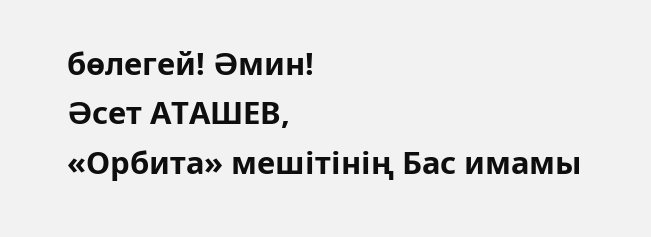бөлегей! Әмин!
Әсет АТАШЕВ,
«Орбита» мешітінің Бас имамы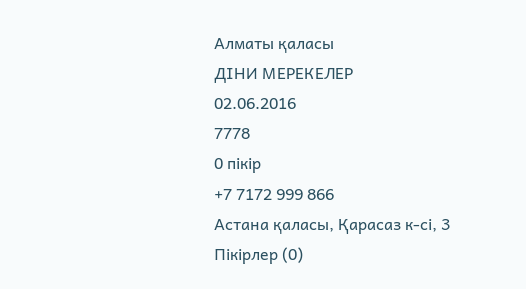Алматы қаласы
ДІНИ МЕРЕКЕЛЕР
02.06.2016
7778
0 пікір
+7 7172 999 866
Астана қаласы, Қарасаз к-сi, 3
Пікірлер (0)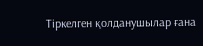Тіркелген қолданушылар ғана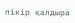пікір қалдыра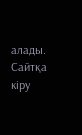алады. Сайтқа кіру